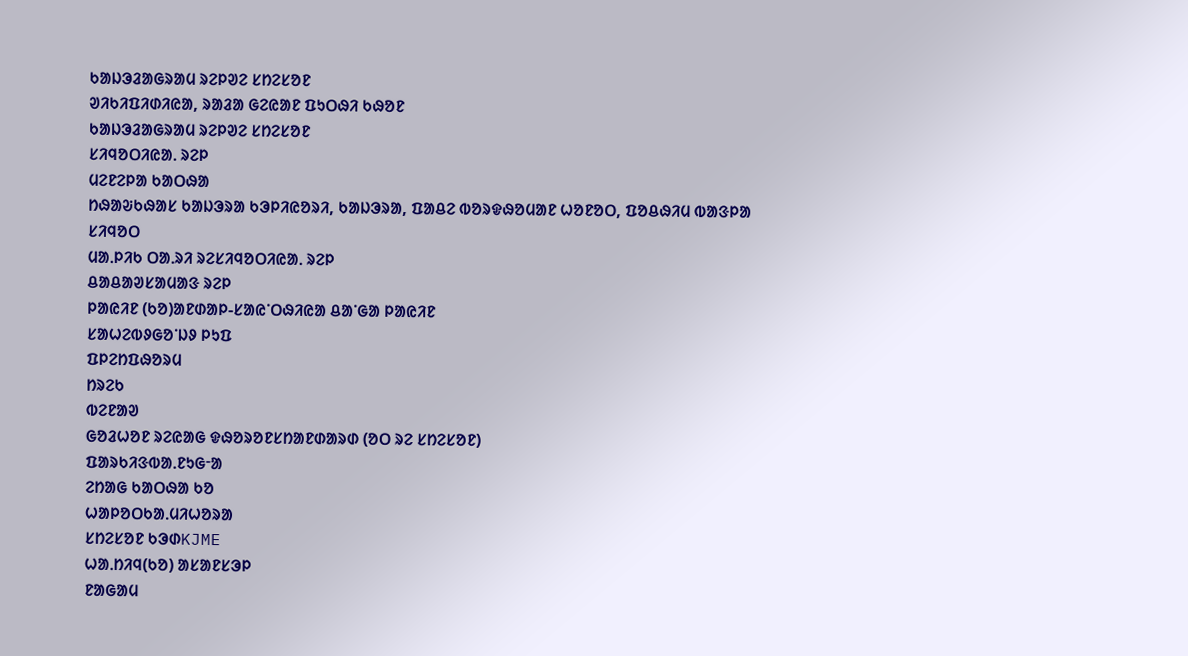ᱠᱟᱡᱳᱲᱟᱜᱨᱟᱢ ᱨᱮᱞᱣᱮ ᱥᱴᱮᱥᱚᱱ
ᱣᱤᱠᱤᱯᱤᱰᱤᱭᱟ, ᱨᱟᱲᱟ ᱜᱮᱭᱟᱱ ᱯᱩᱛᱷᱤ ᱠᱷᱚᱱ
ᱠᱟᱡᱳᱲᱟᱜᱨᱟᱢ ᱨᱮᱞᱣᱮ ᱥᱴᱮᱥᱚᱱ
ᱥᱤᱧᱚᱛᱤᱭᱟᱹ ᱨᱮᱞ
ᱢᱮᱱᱮᱞᱟ ᱠᱟᱛᱷᱟ
ᱴᱷᱟᱶᱠᱷᱟᱥ ᱠᱟᱡᱳᱨᱟ ᱠᱳᱞᱤᱭᱚᱨᱤ, ᱠᱟᱡᱳᱨᱟ, ᱯᱟᱪᱮ ᱵᱚᱨᱫᱷᱚᱢᱟᱱ ᱦᱚᱱᱚᱛ, ᱯᱚᱪᱷᱤᱢ ᱵᱟᱝᱞᱟ
ᱥᱤᱧᱚᱛ
ᱢᱟᱹᱞᱤᱠ ᱛᱟᱹᱨᱤ ᱨᱮᱥᱤᱧᱚᱛᱤᱭᱟᱹ ᱨᱮᱞ
ᱪᱟᱪᱟᱣᱥᱟᱢᱟᱝ ᱨᱮᱞ
ᱞᱟᱭᱤᱱ (ᱠᱚ)ᱟᱱᱰᱟᱞ-ᱥᱟᱭᱸᱛᱷᱤᱭᱟ ᱪᱟᱸᱜᱟ ᱞᱟᱭᱤᱱ
ᱥᱟᱦᱮᱵᱽᱜᱚᱸᱡᱽ ᱞᱩᱯ
ᱯᱞᱮᱴᱯᱷᱚᱨᱢ
ᱴᱨᱮᱠ
ᱵᱮᱱᱟᱣ
ᱜᱚᱲᱦᱚᱱ ᱨᱮᱭᱟᱜ ᱫᱷᱚᱨᱚᱱᱥᱴᱟᱱᱰᱟᱨᱰ (ᱚᱛ ᱨᱮ ᱥᱴᱮᱥᱚᱱ)
ᱯᱟᱨᱠᱤᱝᱵᱟᱹᱱᱩᱜᱼᱟ
ᱮᱴᱟᱜ ᱠᱟᱛᱷᱟ ᱠᱚ
ᱦᱟᱞᱚᱛᱠᱟᱹᱢᱤᱦᱚᱨᱟ
ᱥᱴᱮᱥᱚᱱ ᱠᱳᱰKJME
ᱦᱟᱹᱴᱤᱧ(ᱠᱚ) ᱟᱥᱟᱱᱥᱳᱞ
ᱱᱟᱜᱟᱢ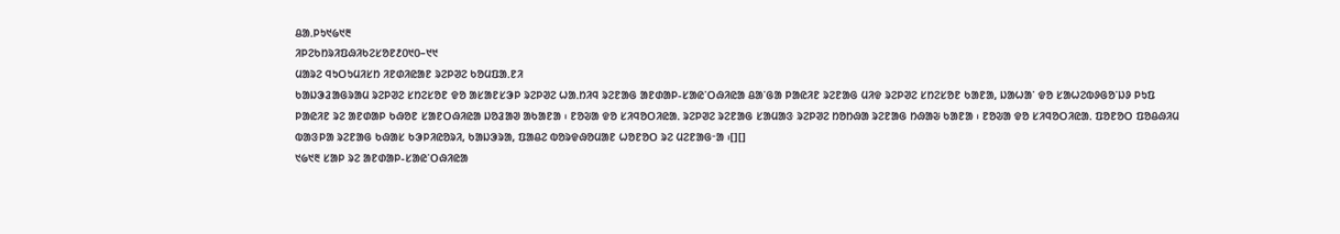ᱪᱟᱹᱞᱩ᱑᱙᱑᱓
ᱤᱞᱮᱠᱴᱨᱤᱯᱷᱤᱠᱮᱥᱚᱱ᱒᱐᱑᱐–᱑᱑
ᱢᱟᱨᱮ ᱧᱩᱛᱩᱢᱤᱥᱴ ᱤᱱᱰᱤᱭᱟᱱ ᱨᱮᱞᱣᱮ ᱠᱚᱢᱯᱟᱹᱱᱤ
ᱠᱟᱡᱳᱲᱟᱜᱨᱟᱢ ᱨᱮᱞᱣᱮ ᱥᱴᱮᱥᱚᱱ ᱫᱚ ᱟᱥᱟᱱᱥᱳᱞ ᱨᱮᱞᱣᱮ ᱦᱟᱹᱴᱤᱧ ᱨᱮᱱᱟᱜ ᱟᱱᱰᱟᱞ-ᱥᱟᱭᱸᱛᱷᱤᱭᱟ ᱪᱟᱸᱜᱟ ᱞᱟᱭᱤᱱ ᱨᱮᱱᱟᱜ ᱢᱤᱫ ᱨᱮᱞᱣᱮ ᱥᱴᱮᱥᱚᱱ ᱠᱟᱱᱟ, ᱡᱟᱦᱟᱸ ᱫᱚ ᱥᱟᱦᱮᱵᱽᱜᱚᱸᱡᱽ ᱞᱩᱯ ᱞᱟᱭᱤᱱ ᱨᱮ ᱟᱱᱰᱟᱞ ᱠᱷᱚᱱ ᱥᱟᱱᱛᱷᱤᱭᱟ ᱡᱚᱲᱟᱣ ᱟᱠᱟᱱᱟ ᱾ ᱱᱚᱶᱟ ᱫᱚ ᱥᱤᱧᱚᱛᱤᱭᱟᱹ ᱨᱮᱞᱣᱮ ᱨᱮᱱᱟᱜ ᱥᱟᱢᱟᱝ ᱨᱮᱞᱣᱮ ᱴᱚᱴᱷᱟ ᱨᱮᱱᱟᱜ ᱴᱷᱟᱶ ᱠᱟᱱᱟ ᱾ ᱱᱚᱶᱟ ᱫᱚ ᱥᱤᱧᱚᱛᱤᱭᱟᱹ ᱯᱚᱱᱚᱛ ᱯᱚᱪᱷᱤᱢ ᱵᱟᱝᱞᱟ ᱨᱮᱱᱟᱜ ᱠᱷᱟᱥ ᱠᱳᱞᱤᱭᱚᱨᱤ, ᱠᱟᱡᱳᱨᱟ, ᱯᱟᱪᱮ ᱵᱚᱨᱫᱷᱚᱢᱟᱱ ᱦᱚᱱᱚᱛ ᱨᱮ ᱢᱮᱱᱟᱜᱼᱟ ᱾[][]
᱑᱙᱑᱓ ᱥᱟᱞ ᱨᱮ ᱟᱱᱰᱟᱞ-ᱥᱟᱭᱸᱛᱷᱤᱭᱟ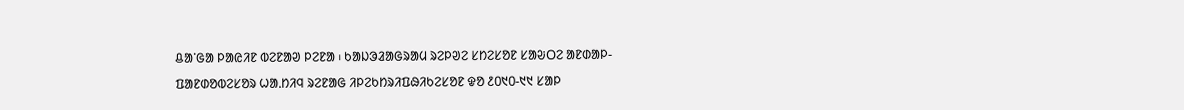ᱪᱟᱸᱜᱟ ᱞᱟᱭᱤᱱ ᱵᱮᱱᱟᱣ ᱞᱮᱱᱟ ᱾ ᱠᱟᱡᱳᱲᱟᱜᱨᱟᱢ ᱨᱮᱞᱣᱮ ᱥᱴᱮᱥᱚᱱ ᱥᱟᱶᱛᱮ ᱟᱱᱰᱟᱞ-ᱯᱟᱱᱰᱚᱵᱮᱥᱚᱨ ᱦᱟᱹᱴᱤᱧ ᱨᱮᱱᱟᱜ ᱤᱞᱮᱠᱴᱨᱤᱯᱷᱤᱠᱮᱥᱚᱱ ᱫᱚ ᱒᱐᱑᱐-᱑᱑ ᱥᱟᱞ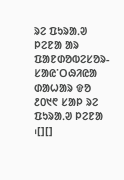ᱨᱮ ᱯᱩᱨᱟᱹᱣ ᱞᱮᱱᱟ ᱟᱨ ᱯᱟᱱᱰᱚᱵᱮᱥᱚᱨ-ᱥᱟᱭᱸᱛᱷᱤᱭᱟ ᱰᱟᱦᱟᱨ ᱫᱚ ᱒᱐᱑᱖ ᱥᱟᱞ ᱨᱮ ᱯᱩᱨᱟᱹᱣ ᱞᱮᱱᱟ ᱾[][]